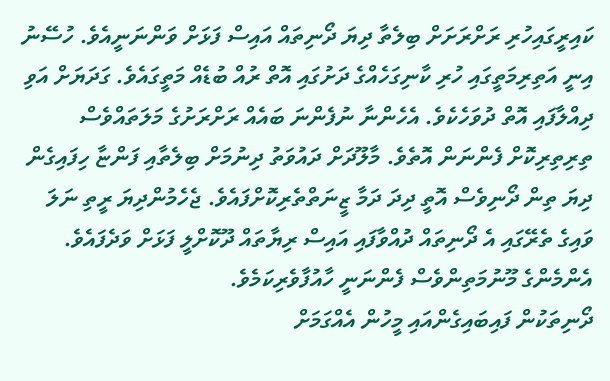ކައިރީގައިހުރި ރަށްރަށަށް ބިލެތާ ދިޔަ ދޯނިތައް އައިސް ފަޅަށް ވަންނަނީއެވެ. ހުސޭނު އިނީ އަތިރިމަތީގައި ހުރި ކާނިގަހެއްގެ ދަށުގައި އޮތް ރުއް ބުޑެއް މަތީގައެވެ. ގަދަޔަށް އަވި ދިއްލާފައި އޮތް ދުވަހެކެވެ. އެހެންނާ ނުފެންނަ ބައެއް ރަށްރަށުގެ މަލަތައްވެސް ތިރިތިރިކޮށް ފެންނަން އޮތެވެ. މާލޫދަށް ދައުވަތު ދިނުމަށް ބިލެތާއި ފަންޏާ ހިފައިގެން ދިޔަ ތިން ދޯނިވެސް އޮތީ ދިދަ ދަމާ ޒީނަތްތެރިކޮށްފައެވެ. ޖެހެމުންދިޔަ ރީތި ނަލަ ވައިގެ ތެރޭގައި އެ ދޯނިތައް ދުއްވާފައި އައިސް ރިޔާތައް ދޫކޮށްލީ ފަޅަށް ވަދެފައެވެ. އެންމެންގެ މޫނުމަތިންވެސް ފެންނަނީ ހާއުފާވެރިކަމެވެ.
ދޯނިތަކުން ފައިބައިގެންއައި މީހުން އެއްގަމަށް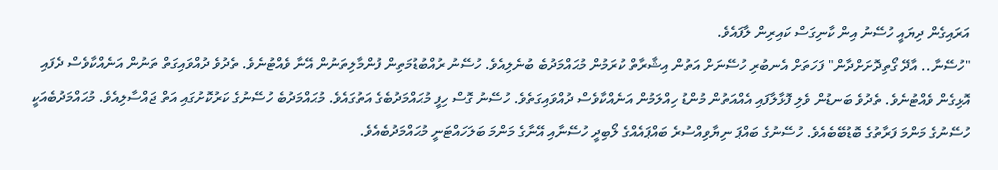އަރައިގެން ދިޔައީ ހުސޭނު އިން ކާނިގަސް ކައިރިން ލާފައެވެ.
"ހުސޭނާ.. އާދޭ ގޯތިދޮށަށްދާން" ފަހަތަށް އެނބުރި ހުސޭނަށް އަތުން އިޝާރާތް ކުރަމުން މުޙައްމަދުބެ ބުނެލިއެވެ. ހުސޭނު ރުއްބުޑުމަތިން ފުންމާލިތަނުން އޭނާ ވެއްޓުނެވެ. ތެދުވެ ދުއްވައިގަތް ތަނުން އަނެއްކާވެސް ދެފައި އޮޅިގެން ވެއްޓުނެވެ. ތެދުވެ ބަނޑުން ވެލި ފޮޅާލާފައި އެއްއަތުން މުންޑު ހިއްލަމުން އަނެއްކާވެސް ދުއްވައިގަތެވެ. ހުސޭނު ގޮސް ހިފީ މުޙައްމަދުބެގެ އަތުގައެވެ. މުޙައްމަދުބެ ހުސޭނުގެ ކަރުކޮށުގައި އަތް ޖައްސާލިއެވެ. މުޙައްމަދުބެއަކީ ހުސޭނުގެ މަންމަ ފަރާތުގެ ބޮޑުބޭބެއެވެ. ހުސޭނުގެ ބައްޕަ ނިޔާވިއްސުރެ ބައްޕައެއްގެ ލޯބިދީ ހުސޭނާއި އޭނާގެ މަންމަ ބަލަހައްޓަނީ މުޙައްމަދުބެއެވެ.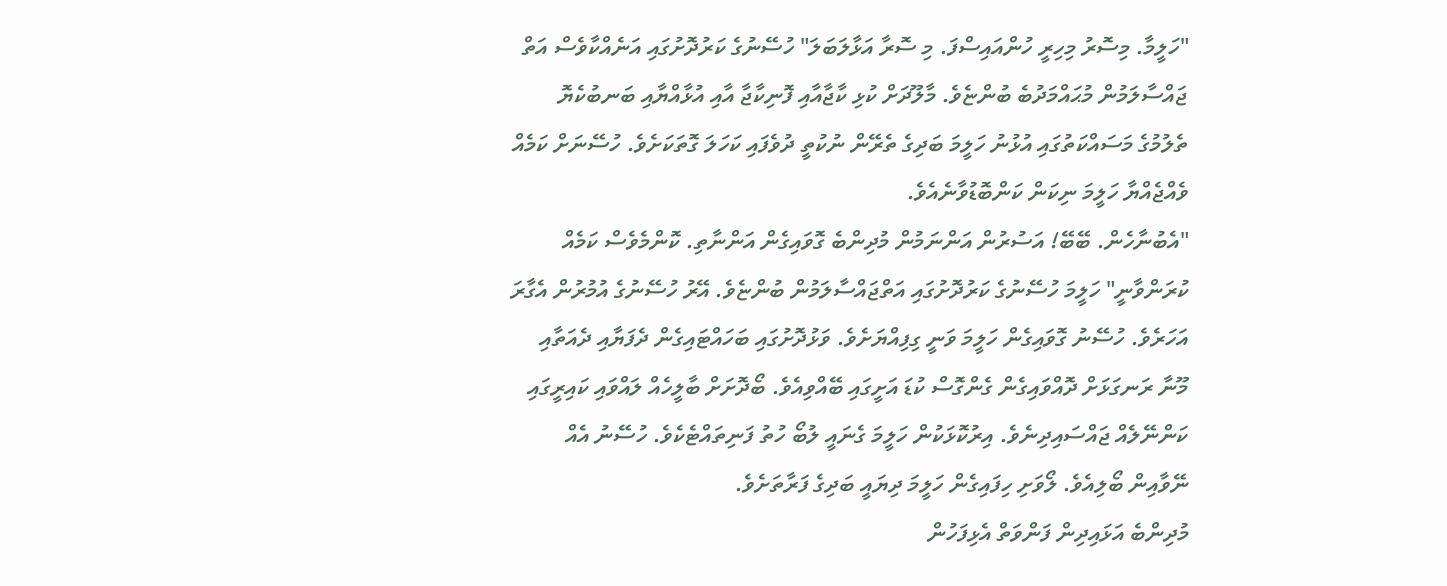"ހަލީމާ. މިސޮރު މިހިރީ ހުންއައިސްފަ. މި ސޮރާ އަޅާލަބަލަ" ހުސޭނުގެ ކަރުދޮށުގައި އަނެއްކާވެސް އަތް ޖައްސާލަމުން މުޙައްމަދުބެ ބުންޏެވެ. މާލޫދަށް ކުޅި ކާޖާއާއި ފޮނިކާޖާ އާއި އުޅާއްޔާއި ބަނބުކެޔޮ ތެލުމުގެ މަސައްކަތުގައި އުޅުނު ހަލީމަ ބަދިގެ ތެރޭން ނުކުތީ ދުވެފައި ކަހަލަ ގޮތަކަށެވެ. ހުސޭނަށް ކަމެއް ވެއްޖެއްޔާ ހަލީމަ ނިކަން ކަންބޮޑުވާނެއެވެ.
"އެބުނާހެން. ބޭބޭ! އަސުރުން އަންނަމުން މުދިންބެ ގޮވައިގެން އަންނާތި. ކޮންމެވެސް ކަމެއް ކުރަންވާނީ" ހަލީމަ ހުސޭނުގެ ކަރުދޮށުގައި އަތްޖައްސާލަމުން ބުންޏެވެ. އޭރު ހުސޭނުގެ އުމުރުން އެގާރަ އަހަރެވެ. ހުސޭނު ގޮވައިގެން ހަލީމަ ވަނީ ގިފިއްޔަށެވެ. ވަޅުދޮށުގައި ބަހައްޓައިގެން ދެފަޔާއި ދެއަތާއި މޫނާ ރަނގަޅަށް ދޮއްވައިގެން ގެންގޮސް ކުޑަ އަށީގައި ބޭއްވިއެވެ. ބޯދޮށަށް ބާލީހެއް ލައްވައި ކައިރީގައި ކަންނޭލެއް ޖައްސައިދިނެވެ. އިރުކޮޅަކުން ހަލީމަ ގެނައީ ލުބޯ ހުތު ފަނިތައްޓެކެވެ. ހުސޭނު އެއް ނޭވާއިން ބޯލިއެވެ. ލޯވަށި ހިފައިގެން ހަލީމަ ދިޔައީ ބަދިގެ ފަރާތަށެވެ.
މުދިންބެ އަޅައިދިން ފަންވަތް އެޅިފަހުން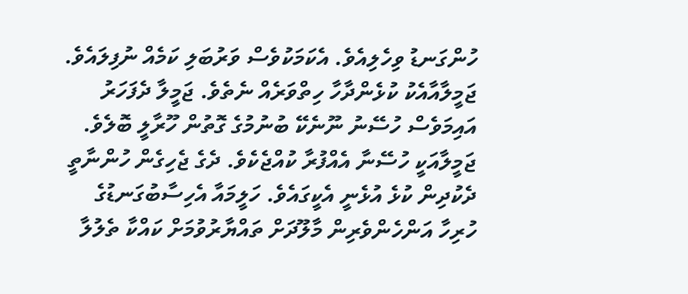ހުންގަނޑު ވިހެލިއެވެ. އެކަމަކުވެސް ވަރުބަލި ކަމެއް ނުފިލައެވެ. ޖަމީލާއާއެކު ކުޅެންދާހާ ހިތްވަރެއް ނެތެވެ. ޖަމީލާ ދެފަހަރު އައިމަވެސް ހުސޭނު ނޫނެކޭ ބުނުމުގެ ގޮތުން ހޫރާލީ ބޮލެވެ. ޖަމީލާއަކީ ހުސޭނާ އެއްފުރާ ކުއްޖެކެވެ. ދެގެ ޖެހިގެން ހުންނާތީ ދެކުދިން ކުޅެ އުޅެނީ އެކީގައެވެ. ހަލީމައާ އެހިސާބުގަނޑުގެ ހުރިހާ އަންހެންވެރިން މާލޫދަށް ތައްޔާރުވުމަށް ކައްކާ ތެލުލާ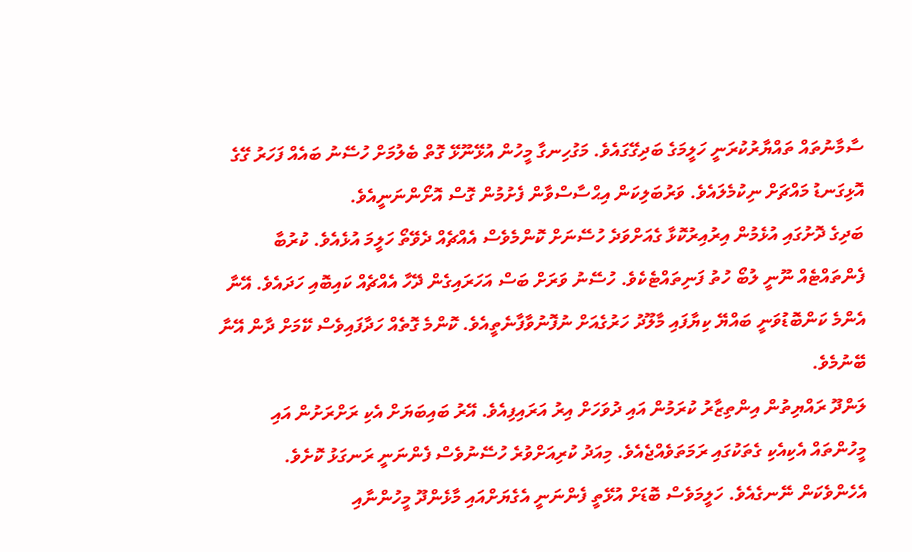ސާމާނުތައް ތައްޔާރުކުރަނީ ހަލީމަގެ ބަދިގޭގައެވެ. މަގުހިނގާ މީހުން އުޅޭނޫޅޭ ގޮތް ބެލުމަށް ހުސޭނު ބައެއް ފަހަރު ގޭގެ އޮޅިގަނޑު މައްޗަށް ނިކުމެލައެވެ. ވަރުބަލިކަން އިޙްސާސްވާން ފެށުމުން ގޮސް އޮށޯންނަނީއެވެ.
ބަދިގެ ދޮށުގައި އުޅެމުން އިރުއިރުކޮޅާ ގެއަށްވަދެ ހުސޭނަށް ކޮންމެވެސް އެއްޗެއް ދެވޭތޯ ހަލީމަ އުޅެއެވެ. ކުރުބާ ފެންތައްޓެއް ނޫނީ ލުބޯ ހުތު ފަނިތައްޓެކެވެ. ހުސޭނު ވަރަށް ބަސް އަހަރައިގެން ދޭހާ އެއްޗެއް ކައިބޮއި ހަދައެވެ. އޭނާ އެންމެ ކަންބޮޑުވަނީ ބައްޔޭ ކިޔާފައި މާލޫދު ހަރުގެއަށް ނުފޮނުވާފާނެތީއެވެ. ކޮންމެ ގޮތެއް ހަދާފައިވެސް ކޭމަށް ދާން އޭނާ ބޭނުމެވެ.
ލަންދޫ ރައްޔިތުން އިންތިޒާރު ކުރަމުން އައި ދުވަހަށް އިރު އަރައިފިއެވެ. އޭރު ބައިބަޔަށް އެކި ރަށްރަށުން އައި މީހުންތައް އެކިއެކި ގެތަކުގައި ރަމަތަވެއްޖެއެވެ. މިއަދު ކުރިއަށްވުރެ ހުސޭނުވެސް ފެންނަނީ ރަނގަޅު ކޮށެވެ. އެހެންވެކަން ނޭނގެއެވެ. ހަލީމަވެސް ބޮޑަށް އުޅޭތީ ފެންނަނީ އެގެޔަށްއައި މާޅެންދޫ މީހުންނާއި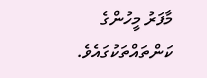މާފަރު މީހުންގެ ކަންތައްތަކުގައެވެ.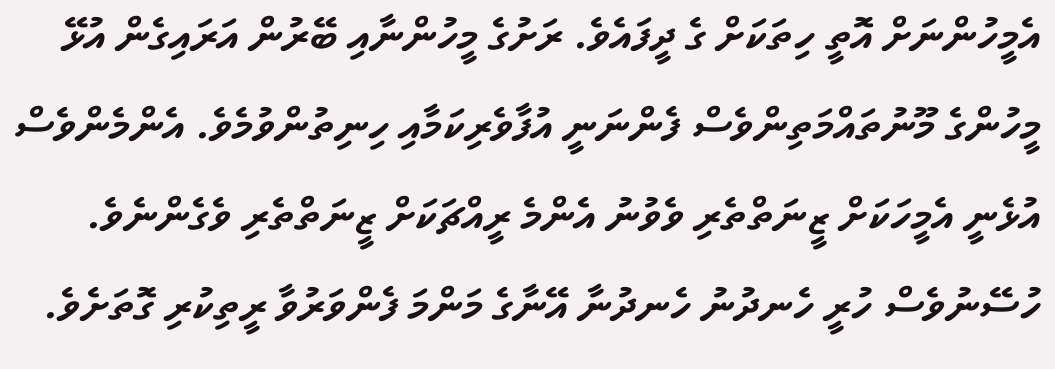އެމީހުންނަށް އޮތީ ހިތަކަށް ގެ ދީފައެވެ. ރަށުގެ މީހުންނާއި ބޭރުން އަރައިގެން އުޅޭ މީހުންގެ މޫނުތައްމަތިންވެސް ފެންނަނީ އުފާވެރިކަމާއި ހިނިތުންވުމެވެ. އެންމެންވެސް އުޅެނީ އެމީހަކަށް ޒީނަތްތެރި ވެވުނު އެންމެ ރީއްޗަކަށް ޒީނަތްތެރި ވެގެންނެވެ. ހުސޭނުވެސް ހުރީ ހެނދުނު ހެނދުނާ އޭނާގެ މަންމަ ފެންވަރުވާ ރީތިކުރި ގޮތަށެވެ.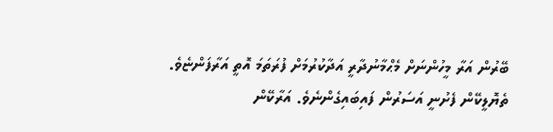ބޭރުން އަރާ މީހުންނަށް މެޙްމާނުދާރީ އަދާކުރުމަށް ފުރަތަމަ އޮތީ އަރާފަންޏެވެ. ތެޔޮލީކޭން ފެށުނީ އަސަރުން ފައިބައިގެންނެވެ. އަރާކޭން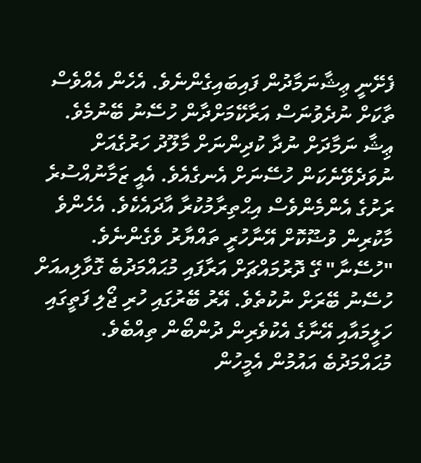ފެށޭނީ ޢިޝާނަމާދުން ފައިބައިގެންނެވެ. އެހެން އެއްވެސް ތާކަށް ނުދެވުނަސް އަރާކޭމަށްދާން ހުސޭނު ބޭނުމެވެ. ޢިޝާ ނަމާދަށް ނުދާ ކުދިންނަށް މާލޫދު ހަރުގެއަށް ނުވަދެވޭނެކަން ހުސޭނަށް އެނގެއެވެ. އެއީ ޒަމާނުއްސުރެ ރަށުގެ އެންމެންވެސް އިޙްތިރާމުކުރާ އާދައެކެވެ. އެހެންވެ މާކުރިން ވުޟޫކޮށް އޭނާހުރީ ތައްޔާރު ވެގެންނެވެ.
"ހުސޭނާ" ގޭ ދޮރުމައްޗަށް އަރާފައި މުޙައްމަދުބެ ގޮވާލިއއަށް ހުސޭނު ބޭރަށް ނުކުތެވެ. އޭރު ބޭރުގައި ހުރި ޖޯލި ފަތީގައި ހަލީމައާއި އޭނާގެ އެކުވެރިން ދުންބޯން ތިއްބެވެ. މުޙައްމަދުބެ އައުމުން އެމީހުން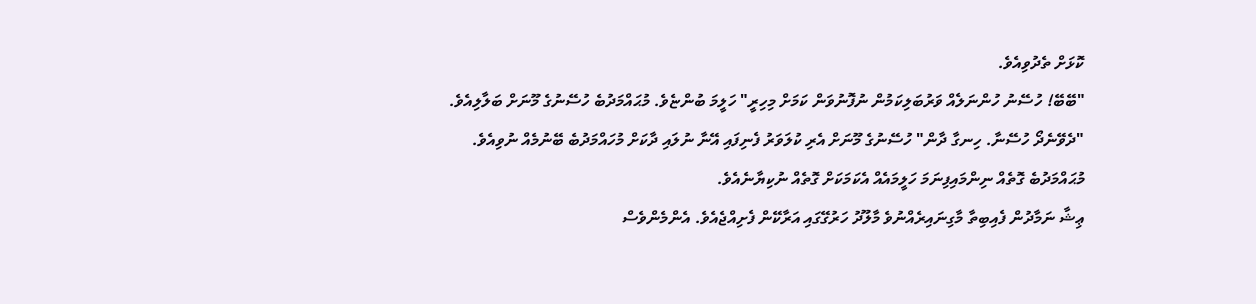ކޮޅަށް ތެދުވިއެވެ.
"ބޭބޭ! ހުސޭނު ހުންނަލެއް ވަރުބަލިކަމުން ނުފޮނުވަން ކަމަށް މިހިރީ" ހަލީމަ ބުންޏެވެ. މުޙައްމަދުބެ ހުސޭނުގެ މޫނަށް ބަލާލިއެވެ.
"ދެވޭނެދޯ ހުސޭނާ. ހިނގާ ދާން" ހުސޭނުގެ މޫނަށް އެރި ކުލަވަރު ފެނިފައި އޭނާ ނުލައި ދާކަށް މުހައްމަދުބެ ބޭނުމެއް ނުވިއެވެ. މުޙައްމަދުބެ ގޮތެއް ނިންމައިފިނަމަ ހަލީމައެއް އެކަމަކަށް ގޮތެއް ނުކިޔާނެއެވެ.
ޢިޝާ ނަމާދުން ފެއިބިތާ މާގިނައިރެއްނުވެ މާލޫދު ހަރުގޭގައި އަރާކޭން ފެށިއްޖެއެވެ. އެންމެންވެސް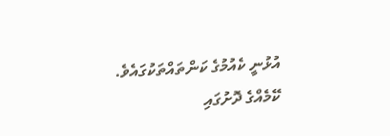އުޅުނީ ކެއުމުގެ ކަންތައްތަކުގައެވެ. ކޭމެއްގެ ދޮށުގައި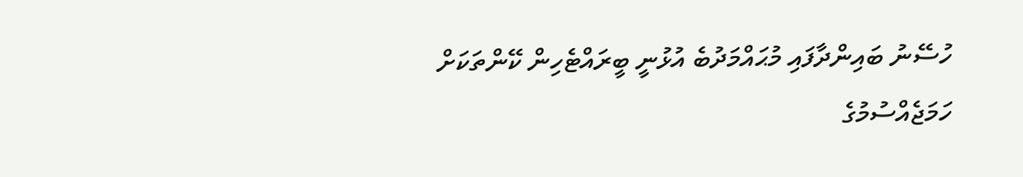ހުސޭނު ބައިންދާފައި މުޙައްމަދުބެ އުޅުނީ ބީރައްޓެހިން ކޭންތަކަށް ހަމަޖެއްސުމުގެ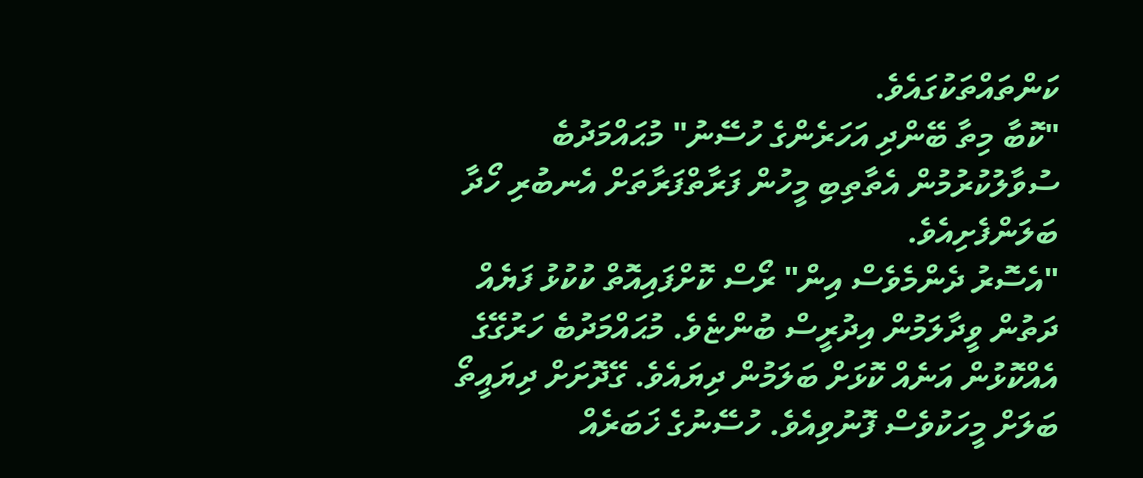ކަންތައްތަކުގައެވެ.
"ކޮބާ މިތާ ބޭންދި އަހަރެންގެ ހުސޭނު" މުޙައްމަދުބެ ސުވާލުކުރުމުން އެތާތިބި މީހުން ފަރާތްފަރާތަށް އެނބުރި ހޯދާ ބަލަންފެށިއެވެ.
"އެސޮރު ދެންމެވެސް އިން" ރޯސް ކޮށްފައިއޮތް ކުކުޅު ފަޔެއް ދަތުން ވީދާލަމުން އިދުރީސް ބުންޏެވެ. މުޙައްމަދުބެ ހަރުގޭގެ އެއްކޮޅުން އަނެއް ކޮޅަށް ބަލަމުން ދިޔައެވެ. ގޭދޮށަށް ދިޔައީތޯ ބަލަށް މީހަކުވެސް ފޮނުވިއެވެ. ހުސޭނުގެ ޚަބަރެއް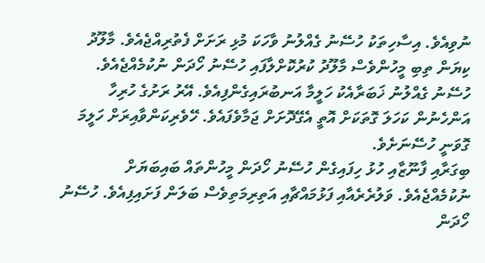ނުވިއެވެ. އިސާހިތަކު ހުސޭނު ގެއްލުނު ވާހަކަ މުޅި ރަށަށް ފެތުރިއްޖެއެވެ. މާލޫދު ކިޔަން ތިބި މީހުންވެސް މާލޫދު ކުރުކޮށްލާފައި ހުސޭނު ހޯދަން ނުކުމެއްޖެއެވެ. ހުސޭނު ގެއްލުނު ޚަބަރާއެކު ހަލީމާ އަނބުރައިގެންފިއެވެ. އޭރު ރަށުގެ ހުރިހާ އަންހެނުން ކަހަލަ ގޮތަކަށް އޮތީ އެގޭދޮށަށް ޖަމާވެފައެވެ. ހޭވެރިކަންވާއިރަށް ހަލީމަ ގޮވަނީ ހުސޭނަށެވެ.
ބިގަރާއި ފާނޫޒާއި ހުޅު ހިފައިގެން ހުސޭނު ހޯދަން މީހުންތައް ބައިބަޔަށް ނުކުމެއްޖެއެވެ. ވަލުރެރެއާއި ފަޅުމައްޗާއި އަތިރިމަތިވެސް ބަލަން ފަށައިފިއެވެ. ހުސޭނު ހޯދަން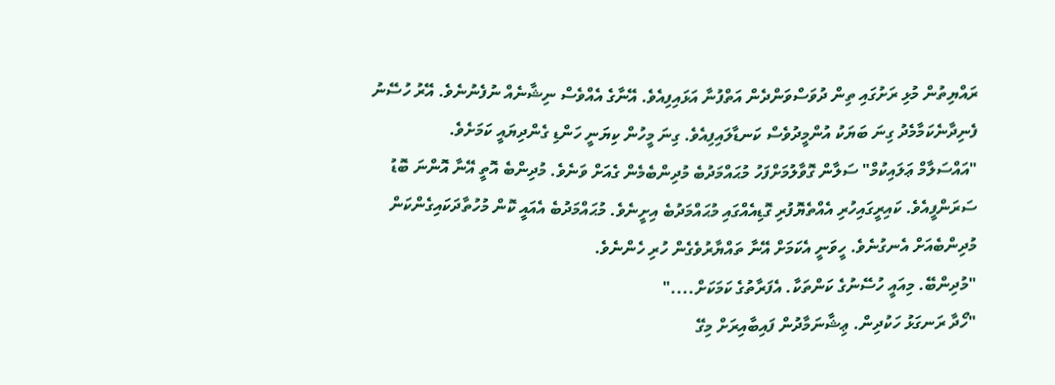ރައްޔިތުން މުޅި ރަށުގައި ތިން ދުވަސްވަންދެން އަތްފުނާ އަޅައިފިއެވެ. އޭނާގެ އެއްވެސް ނިޝާނެއް ނުފެނުނެވެ. އޭރު ހުސޭނު ފެނިދާނެކަމާމެދު ގިނަ ބަޔަކު އުންމީދުވެސް ކަނޑާލައިފިއެވެ. ގިނަ މީހުން ކިޔަނީ ހަންޑި ގެންދިޔައީ ކަމަށެވެ.
"އައްސަލާމް ޢަލައިކުމް" ސަލާން ގޮވާލުމަށްފަހު މުޙައްމަދުބެ މުދިންބެމެން ގެއަށް ވަނެވެ. މުދިންބެ އޮތީ އޭނާ އޮންނަ ބޮޑު ސަރަންފީއެވެ. ކައިރީގައިހުރި އެއްތެޔޮފުރި ގޮޑިއެއްގައި މުޙައްމަދުބެ އިށީނެވެ. މުޙައްމަދުބެ އެއައީ ކޮން މުހުތާދަކައިގެންކަން މުދިންބެއަށް އެނގުނެވެ. ހީވަނީ އެކަމަށް އޭނާ ތައްޔާރުވެގެން ހުރި ހެންނެވެ.
"މުދިންބޭ. މިއައީ ހުސޭނުގެ ކަންތަކާ. އެފަރާތުގެ ކަމަކަށް...."
"ހޯދާ ރަނގަޅު ހަކުދިން. ޢިޝާނަމާދުން ފައިބާއިރަށް މިގޭ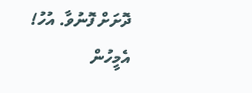ދޮށަށް ފޮނުވާ. އުހު! އެމީހުން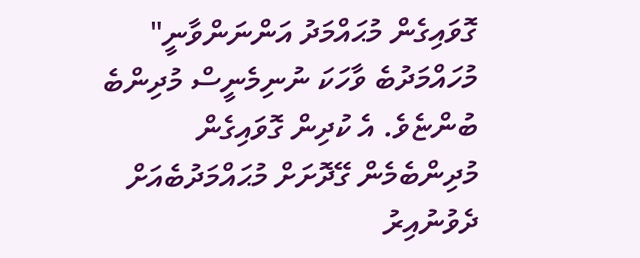ގޮވައިގެން މުޙައްމަދު އަންނަންވާނީ" މުހައްމަދުބެ ވާހަކަ ނުނިމެނީސް މުދިންބެ ބުންޏެވެ. އެ ކުދިން ގޮވައިގެން މުދިންބެމެން ގޭދޮށަށް މުޙައްމަދުބެއަށް ދެވުނުއިރު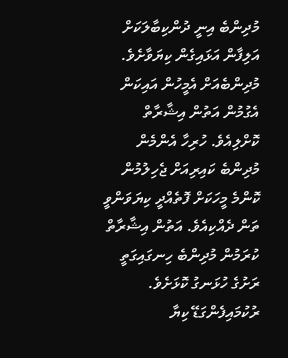މުދިންބެ އިނީ ދުންކިބާލަކަށް އަލިފާން އަޅައިގެން ކިޔަވާށެވެ. މުދިންބެއަށް އެމީހުން އައިކަން އެގުމުން އަތުން އިޝާރާތް ކޮށްލިއެވެ. ހުރިހާ އެންމެން މުދިންބެ ކައިރިއަށް ޖެހިލުމުން ކޮންމެ މީހަކަށް ފޮތެއްދީ ކިޔަވަންވީ ތަން ދެއްކިއެވެ. އަތުން އިޝާރާތް ކުރަމުން މުދިންބެ ހިނގައިގަތީ ރަށުގެ ހުޅަނގު ކޮޅަށެވެ. ރުކުމައިފެންގަޑޭ ކިޔާ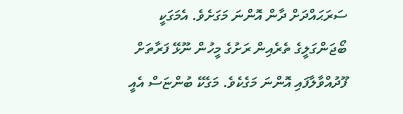ސަރަޙައްދަށް ދާން އޮންނަ މަގަށެވެ. އެމަގަކީ ބޯޖަންގަލީގެ ތެރެއިން ރަށުގެ މީހުން ނޫޅޭ ފަރާތަށް ފޫދުއްވާލާފައި އޮންނަ މަގެކެވެ. މަގެކޭ ބުންޏަސް އެއީ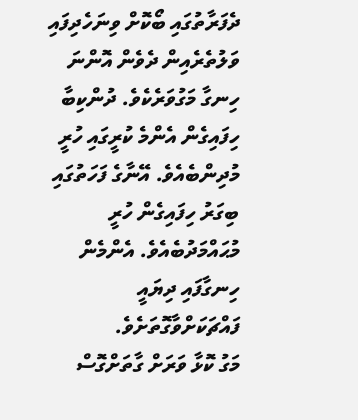ދެފަރާތުގައި ބޯކޮށް ވިނަހެދިފައި ވަލުތެރެއިން ދެވެން އޮންނަ ހިނގާ މަގުވަރެކެވެ. ދުންކިބާ ހިފައިގެން އެންމެ ކުރީގައި ހުރީ މުދިންބެއެވެ. އޭނާގެ ފަހަތުގައި ބިގަރު ހިފައިގެން ހުރީ މުޙައްމަދުބެއެވެ. އެންމެން ހިނގާފައި ދިޔައީ ފައްޗަކަށްވާގޮތަށެވެ.
މަގު ކޮޅާ ވަރަށް ގާތަށްގޮސް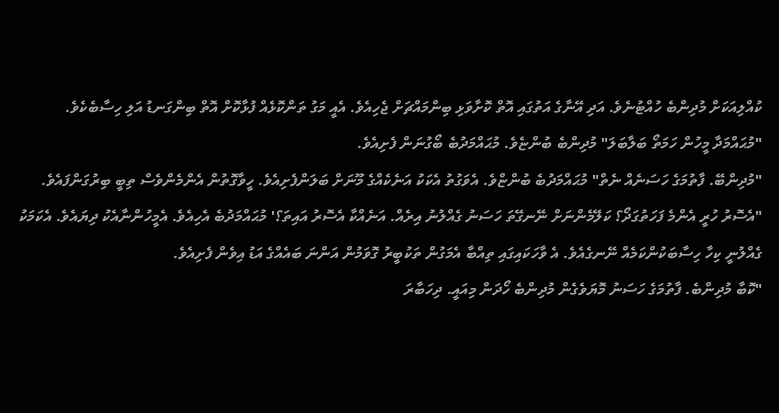ކުއްލިއަކަށް މުދިންބެ ހުއްޓުނެވެ. އަދި އޭނާގެ އަތުގައި އޮތް ކޮށާވަޅި ބިންމައްޗަށް ޖެހިއެވެ. އެއީ މަގު ތަންކޮޅެއް ފުޅާކޮށް އޮތް ބިންގަނޑު އަލި ހިސާބެކެވެ.
"މުޙައްމަދާ މީހުން ހަމަތޯ ބަލާބަލަ" މުދިންބެ ބުންޏެވެ. މުޙައްމަދުބެ ބޯގުނަން ފެށިއެވެ.
"މުދިންބޭ. ފާތުމަގެ ހަސަނެއް ނެތް" މުޙައްމަދުބެ ބުންޏްވެ. އެވަގުތު އެކަކު އަނެކެއްގެ މޫނަށް ބަލަންފެށިއެވެ. ހީވާގޮތުން އެންމެންވެސް ތިބީ ބިރުގަންފައެވެ.
"އެސޮރު ހުރީ އެންމެ ފަހަތުގަދޯ؟ ކަލޭމެންނަށް ނޭނގޭތަ ހަސަނު ގެއްލުނު އިރެއް. އަނެއްކާ އެސޮރު އައިތަ؟' މުޙައްމަދުބެ އެހިއެވެ. އެމީހުންނާއެކު ދިޔައެވެ. އެކަމަކު ގެއްލުނީ ކިހާ ހިސާބަކުންކަމެއް ނޭނގެއެވެ. އެ ވާހަކައިގައި ތިއްބާ އެމަގުން ތަކުބީރު ގޮވަމުން އަންނަ ބައެއްގެ އަޑު އިވެން ފެށިއެވެ.
"ކޮބާ މުދިންބެ. ފާތުމަގެ ހަސަނު މޮޔަވެގެން މުދިންބެ ހޯދަން މިއައީ. ދިހަބާރަ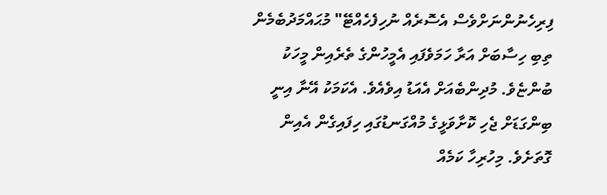ފިރިހެނުންނަށްވެސް އެސޮރެއް ނުހިފެހެއްޓޭ" މުޙައްމަދުބެމެން ތިބި ހިސާބަށް އަރާ ހަމަވެފައި އެމީހުންގެ ތެރެއިން މީހަކު ބުންޏެވެ. މުދިންބެއަށް އެއަޑު އިވެއެވެ. އެކަމަކު އޭނާ އިނީ ބިންގަޑަށް ޖެހި ކޮށާވަޅީގެ މުއްގަނޑުގައި ހިފައިގެން އެއިން ގޮތަށެވެ. މިހުރިހާ ކަމެއް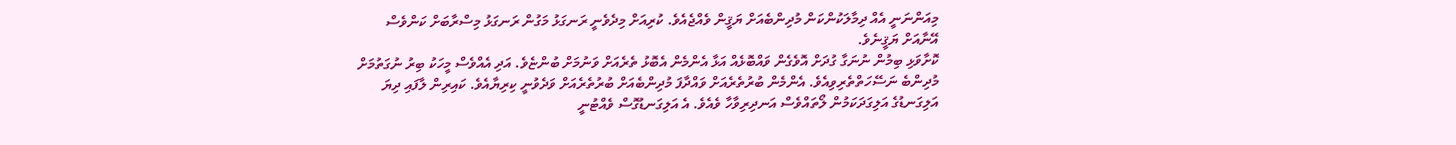މިއަންނަނީ އެއް ދިމާލަކުންކަން މުދިންބެއަށް ޔަޤީން ވެއްޖެއެވެ. ކުރިއަށް މިދެވެނީ ރަނގަޅު މަގުން ރަނގަޅު މިސްރާބަށް ކަންވެސް އޭނާއަށް ޔަޤީނެވެ.
ކޮށާވަޅި ބިމުން ނުނަގާ ގުދަށް އޮވެގެން ވައްބޮޅެއް އަޅާ އެންމެން އެބޮޅު ތެރެއަށް ވަނުމަށް ބުންޏެވެ. އަދި އެއްވެސް މީހަކު ބިރު ނުގަތުމަށް މުދިންބެ ނަސޭހަތްތެރިވިއެވެ. އެންމެން ބުރުތެރެއަށް ވައްދާފަ މުދިންބެއަށް ބުރުތެރެއަށް ވަދެވުނީ ކިރިޔާއެވެ. ކައިރިން ލާފައި ދިޔަ އަލިގަނޑުގެ އަލިގަދަކަމުން ލޯތައްވެސް އަނދިރިވާހާ ވެއެވެ. އެ އަލިގަނޑުގޮސް ވެއްޓުނީ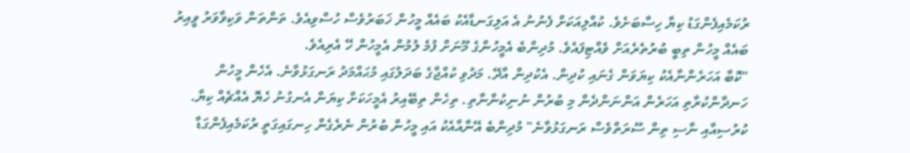ރުކަމެއިފެންގަޑު ކިޔާ ހިސާބަށެވެ. ކުއްލިއަކަށް ފެނުނު އެ އަލިގަނޑާއެކު ބައެއް މީހުން ޚަބަރުވެސް ހުސްވިއެވެ. ތަންތަން ވަކިވާވަރު ވީއިރު ބައެއް މީހުން ތިބީ ބުރުތެރެއަށް ވެއްޓިފައެވެ. މުދިންބެ އެމީހުންގެ މޫނަށް ފުމެ ލުމުން އެމީހުން ހޭ އެރިއެވެ.
"ކޮބާ އަހަރެންނާއެކު ކިޔަވަން ގެނައި ކުދިން. އެކުދިން އާދޭ. މަދުވި ކުއްޖާގެ ބަދަލުގައި މުޙައްމަދު ރަނގަޅުވާނެ. އެހެން މީހުން ހަނދާންކުރާތި އަހަރެން އަންނަންދެން މި ބުރުން ނުނިކުންނާތި. ތިހެން ތިބޭއިރު އެމީހަކަށް ކިޔަން އެނގުނު ހެޔޮ އެއްޗެއް ކިޔާ. ކުރުސިއާއި ނާސި ތިން ސޫރަތްވެސް ރަނގަޅުވާނެ" މުދިންބެ އޭނާއާއެކު އައި މީހުން ބުރުން ނެރެގެން ހިނގައިގަތީ ރުކަމެއިފެންގަޑާ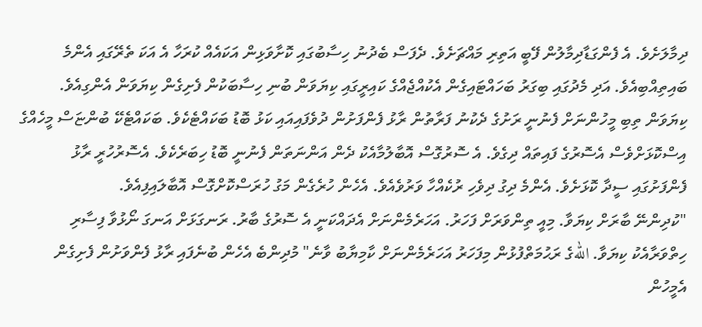ދިމާލަށެވެ. އެ ފެންގަޑާދިމާލުން ފޭބީ އަތިރި މައްޗަށެވެ. ދެފަސް ބެދުނު ހިސާބުގައި ކޮށާވަޅިން އަކައެއް ކުރަހާ އެ އަކަ ތެރޭގައި އެންމެ ބައިތިއްބިއެވެ. އަދި މެދުގައި ބިގަރު ބަހައްޓައިގެން އެކުއްޖެއްގެ ކައިރީގައި ކިޔަވަން ބުނި ހިސާބަކުން ފެށިގެން ކިޔަވަން އެންގިއެވެ. ކިޔަވަން ތިބި މީހުންނަށް ފެނުނީ ރަށުގެ ދެކުނު ފަރާތުން ރާޅު ފެންފަށުން ދުވެފައިއައި ކަޅު ބޮޑު ބަކައްޓެކެވެ. ބަކައްޓެކޭ ބުންޏަސް މީހެއްގެ އިސްކޮޅަށްވެސް އެސޮރުގެ ފައިތައް ދިގެވެ. އެ ސޮރުގޮސް އޮބާލުމާއެކު ދެން އަންނަތަން ފެނުނީ ބޮޑު ހިބަރެކެވެ. އެސޮރުހުރީ ރާޅު ފެންފަށުގައި ސީދާ ކޮޅަށެވެ. އެންމެ ދިގު ދިވެހި ރުކެއްހާ ވަރުވެއެވެ. އެހެން ހުރެގެން މަގު ހުރަސްކޮށްގޮސް އޮބާލައިފިއެވެ.
"ކުދިންނޭ ބާރަށް ކިޔަވާ. މިއީ ތިންވަރަށް ފަހަރު. އަހަރެމެންނަށް އެދައްކަނީ އެ ސޮރުގެ ބާރު. ރަނގަޅަށް އަނގަ ނޯޅުވާ ފިސާރި ހިތްވަރާއެކު ކިޔަވާ. اللهގެ ރަޙުމަތްފުޅުން މިފަހަރު އަހަރެމެންނަށް ކާމިޔާބު ވާނެ" މުދިންބެ އެހެން ބުނެފައި ރާޅު ފެންވަށުން ފެށިގެން އެމީހުން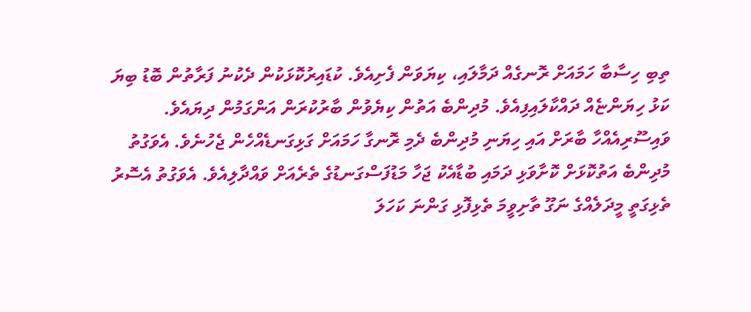ތިބި ހިސާބާ ހަމައަށް ރޮނގެއް ދަމާލައި، ކިޔަވަން ފެށިއެވެ. ކުޑައިރުކޮޅަކުން ދެކުނު ފަރާތުން ބޮޑު ބިޔަ ކަޅު ހިޔަންޏެއް ދައްކާލައިފިއެވެ. މުދިންބެ އަތުން ކިޔެވުން ބާރުކުރަން އަންގަމުން ދިޔައެވެ. ވައިސޫރިއެއްހާ ބާރަށް އައި ހިޔަނި މުދިންބެ ދެމި ރޮނގާ ހަމައަށް ގަޅިގަނޑެއްހެން ޖެހުނެވެ. އެވަގުތު މުދިންބެ އަތުކޮޅަށް ކޮށާވަޅި ދަމައި ބުޑާއެކު ޖަހާ މަޑުފަސްގަނޑުގެ ތެރެއަށް ވައްދާލިއެވެ. އެވަގުތު އެސޮރު ތެޅިގަތީ މީދަލެއްގެ ނަގޫ ތާށިވީމަ ތެޅިފޮޅި ގަންނަ ކަހަލަ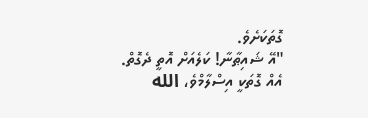ގޮތަކަށެވެ.
"އޭ ޝައިޠާނާ! ކަލެއަށް އޮތީ ދެގޮތް. އެއް ގޮތަކީ އިސްލާމްވެ، الله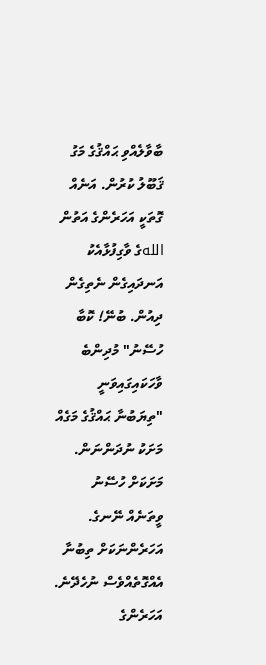ބާވާލެއްވި ޙައްޤުގެ މަގު ޤަބޫލު ކުރުން. އަނެއް ގޮތަކީ އަހަރެންގެ އަތުން اللهގެ ވާގިފުޅާއެކު އަނދައިގެން ނެތިގެން ދިއުން. ބުނޭ! ކޮބާ ހުސޭނު" މުދިންބެ ވާހަކައިގައިވަނީ
"ތިޔަބުނާ ޙައްޤުގެ މަގެއް މަށަކު ނުދަންނަން. މަށަކަށް ހުސޭނު ވީތަނެއް ނޭނގެ. އަހަރެންނަކަށް ތިބުނާ އެއްގޮތެއްވެސް ނުހެދޭނެ. އަހަރެންގެ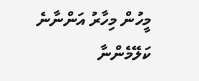މީހުން މިހާރު އަންނާނެ ކަލޭމެންނާ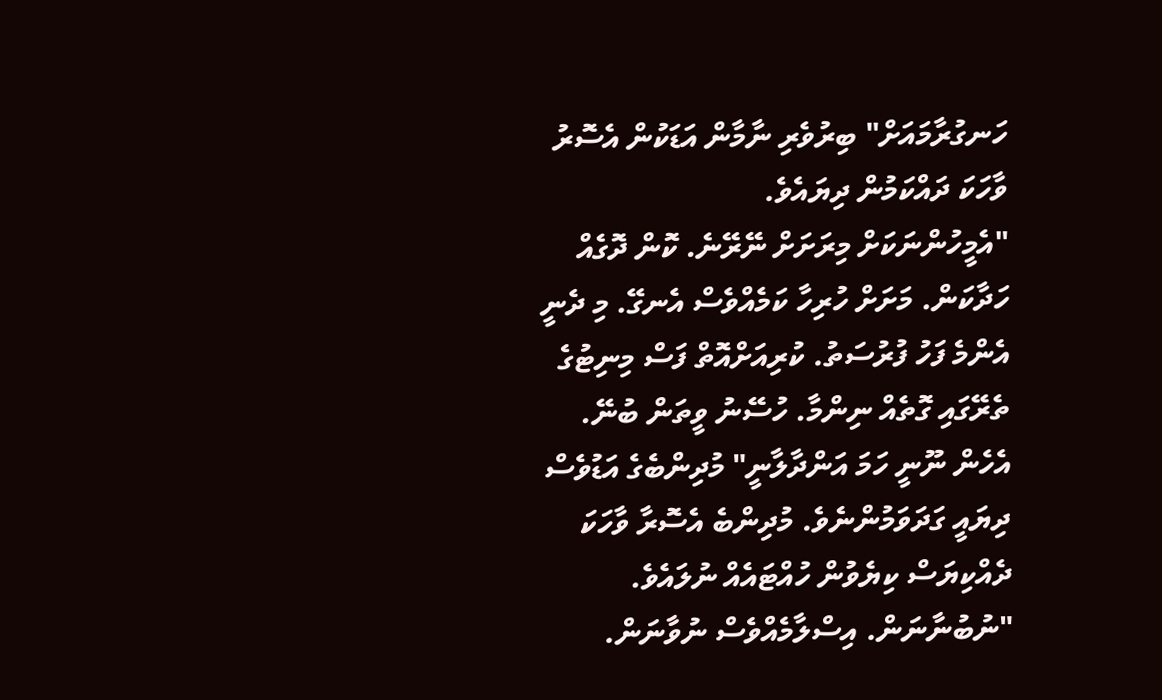ހަނގުރާމައަށް" ބިރުވެރި ނާމާން އަޑަކުން އެސޮރު ވާހަކަ ދައްކަމުން ދިޔައެވެ.
"އެމީހުންނަކަށް މިރަށަށް ނޭރޭނެ. ކޮން ދޮގެއް ހަދާކަން. މަށަށް ހުރިހާ ކަމެއްވެސް އެނގޭ. މި ދެނީ އެންމެ ފަހު ފުރުސަތު. ކުރިއަށްއޮތް ފަސް މިނިޓުގެ ތެރޭގައި ގޮތެއް ނިންމާ. ހުސޭނު ވީތަން ބުނޭ. އެހެން ނޫނީ ހަމަ އަންދާލާނީ" މުދިންބެގެ އަޑުވެސް ދިޔައީ ގަދަވަމުންނެވެ. މުދިންބެ އެސޮރާ ވާހަކަ ދެއްކިޔަސް ކިޔެވުން ހުއްޓައެއް ނުލައެވެ.
"ނުބުނާނަން. އިސްލާމެއްވެސް ނުވާނަން.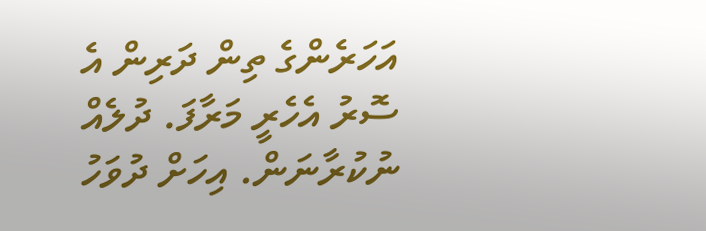އަހަރެންގެ ތިން ދަރިން އެ ސޮރު އެހެރީ މަރާފަ. ދުލެއް ނުކުރާނަން. އިހަށް ދުވަހު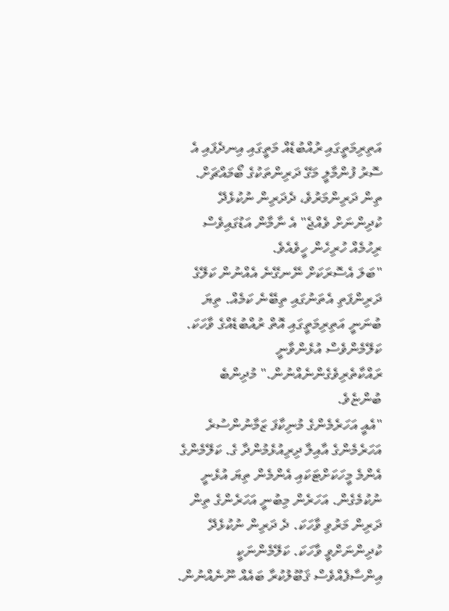އަތިރިމަތީގައި ރުއްބުޑެއް މަތީގައި އިނދެފައި އެ ސޮރު ފުންމާލީ މަގޭ ދަރިންތަކުގެ ބޯމައްޗަށް. ތިން ދަރިންމަރުވެ، ދެދަރިން ނުކުޅެދޭ ކުދިންނަށް ވެއްޖެ" އެ ނާމާން އަޑުގައިވެސް ރިހުމެއް ހުރިހެން ހީވެއެވެ.
"ބަލަ އެސޮރަކަށް ނޭނގޭނެ އެއްނުން ކަލޭގެ ދަރިންފަތި އެތަނުގައި ތިބޭނެ ކަމެއް. ތިޔަ ބުނަނީ އަތިރިމަތީގައި އޮތް ރުއްބުޑެއްގެ ވާހަކަ. ކަލޭމެންވެސް އުޅެންވާނީ ރައްކާތެރިވެގެންނެއްނުން." މުދިންބެ ބުންޏެވެ.
"އެއީ އަހަރެމެންގެ މުނިކާފަ ޒަމާނުންސުރެ އަހަރެމެންގެ އާއިލާ ދިރިއުޅެމުންދާ ގެ. ކަލޭމެންގެ އެންމެ މީހަކަށްޓަކައި އެންމެން ތިޔަ އުޅެނީ ނުކުމެގެން. އަހަރެން މިބުނީ އަހަރެންގެ ތިން ދަރިން މަރުވި ވާހަކަ. ދެ ދަރިން ނުކުޅެދޭ ކުދިންނަށްވީ ވާހަކަ. ކަލޭމެންނަކީ އިންސާފެއްވެސް ޤަބޫލުކުރާ ބައެއް ނޫނެއްނުން.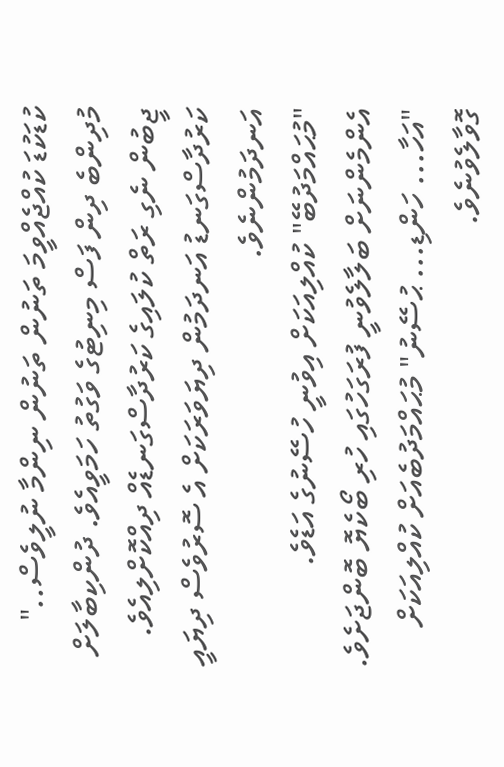ކުޑަކުޑަ ކުއްޖެއްވީމަ ތަނުން ތަނުން ނިންމާ ނުލީވެސް.."
މުދިންބެ ދިން ފަސް މިނިޓުގެ ވަގުތު ހަމަވީއެވެ. ދުންކިބާލަށް ޖީބުން ނެގި ރަތް ކުލައިގެ ކަރުދާސްގަނޑެއް ދިއްކޮށްލިއެވެ. ކަރުދާސްގަނޑު އަނދަމުން ދިޔަވަރަކަށް އެ ސޮރުވެސް ދިޔައީ އަނދަމުންނެވެ.
"މުޙައްމަދުބޭ" ކުއްލިއަކަށް އިވުނީ ހުސޭނުގެ އަޑެވެ. އެންމެންނަށް ބަލާލެވުނީ ފުރަގަހުގައި ހުރި ބޯކެޔޮ ބޮންޖަށެވެ.
"އަހާ... ހަންޑި... ޙުސޭނު" މުޙައްމަދުބެއަށް ކުއްލިއަކަށް ގޮވާލެވުނެވެ.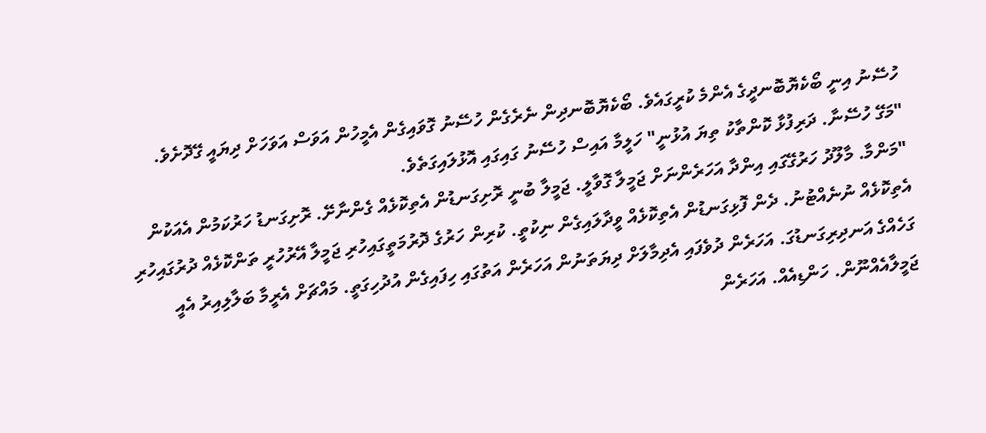ހުސޭނު އިނީ ބޯކެޔޮބޮނދީގެ އެންމެ ކުރީގައެވެ. ބޯކެޔޮބޮނދިން ނެރެގެން ހުސޭނު ގޮވައިގެން އެމީހުން އަވަސް އަވަހަށް ދިޔައީ ގޭދޮށެވެ.
"މަގޭ ހުސޭނާ. ދަރިފުޅާ ކޮންތާކު ތިޔަ އުޅުނީ" ހަލީމާ އައިސް ހުސޭނު ގައިގައި އޮޅުލައިގަތެވެ.
"މަންމާ. މާލޫދު ހަރުގޭގައި އިންދާ އަހަރެންނަށް ޖަމީލާ ގޮވާލީ. ޖަމީލާ ބުނީ ރޮށިގަނޑުން އެތިކޮޅެއް ގެންނާށޭ. ރޮށިގަނޑު ހަރުކަމުން އެއަކުން އެތިކޮޅެއް ނުނެއްޓުނު. ދެން ފޮޅިގަނޑުން އެތިކޮޅެއް ވީދާލައިގެން ނިކުތީ. ކުރިން ހަރުގެ ދޮރުމަތީގައިހުރި ޖަމީލާ އޭރުހުރީ ތަންކޮޅެއް ދުރުގައިހުރި ގަހެއްގެ އަނދިރިގަނޑުގަ. އަހަރެން ދުވެފައި އެދިމާލަށް ދިޔަތަނުން އަހަރެން އަތުގައި ހިފައިގެން އުދުހިގަތީ. މައްޗަށް އެރީމާ ބަލާލިއިރު އެއީ ޖަމީލާއެއްނޫން. ހަންޑިއެއް. އަހަރެން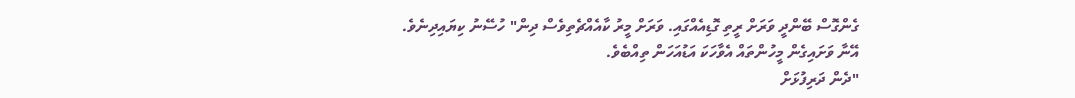ގެންގޮސް ބޭންދީ ވަރަށް ރީތި ގޮޑިއެއްގައި. ވަރަށް މީރު ކާއެއްޗެތިވެސް ދިން" ހުސޭނު ކިޔައިދިނެވެ. އޭނާ ވަށައިގެން މީހުންތައް އެވާހަކަ އަޑުއަހަން ތިއްބެވެ.
"ދެން ދަރިފުޅަށް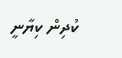ކުދިން ކިޔާނީ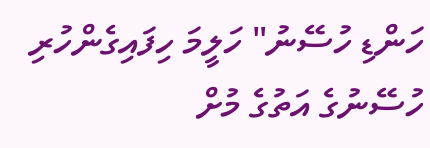ހަންޑި ހުސޭނު" ހަލީމަ ހިފައިގެންހުރި ހުސޭނުގެ އަތުގެ މުށް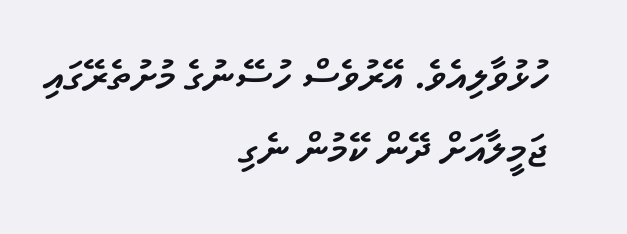ހުޅުވާލިއެވެ. އޭރުވެސް ހުސޭނުގެ މުށުތެރޭގައި ޖަމީލާއަށް ދޭން ކޭމުން ނެގި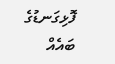ފޮޅިގަނޑުގެ ބައެއް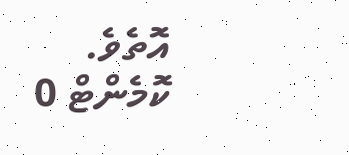އޮތެވެ.
ކޮމެންޓް 0